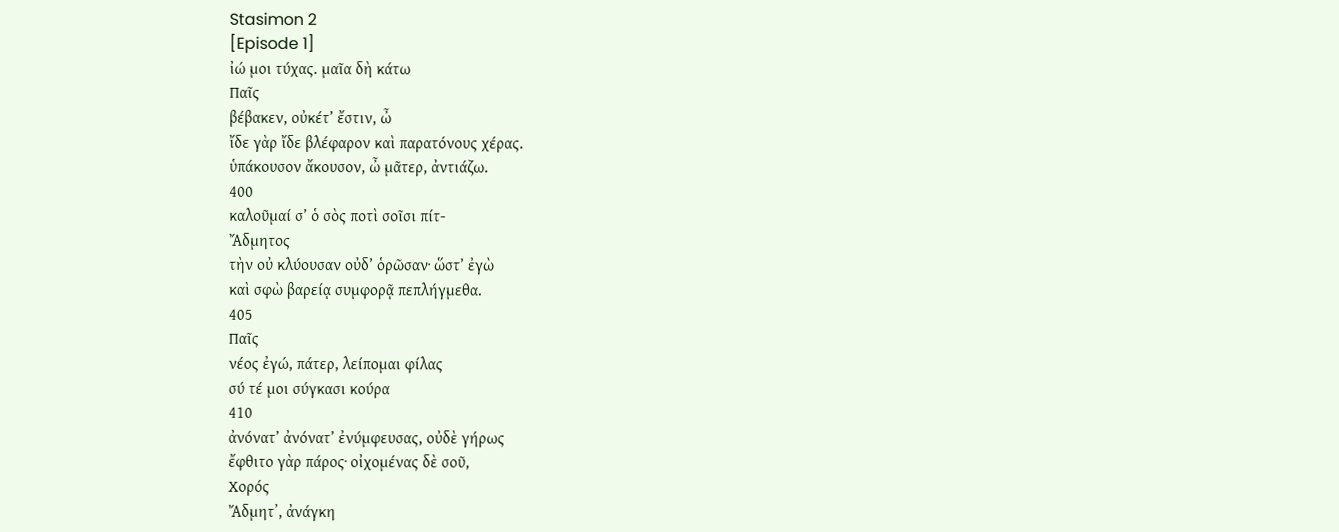Stasimon 2
[Episode 1]
ἰώ μοι τύχας. μαῖα δὴ κάτω
Παῖς
βέβακεν, οὐκέτ’ ἔστιν, ὦ
ἴδε γὰρ ἴδε βλέφαρον καὶ παρατόνους χέρας.
ὑπάκουσον ἄκουσον, ὦ μᾶτερ, ἀντιάζω.
400
καλοῦμαί σ’ ὁ σὸς ποτὶ σοῖσι πίτ-
Ἄδμητος
τὴν οὐ κλύουσαν οὐδ’ ὁρῶσαν· ὥστ’ ἐγὼ
καὶ σφὼ βαρείᾳ συμφορᾷ πεπλήγμεθα.
405
Παῖς
νέος ἐγώ, πάτερ, λείπομαι φίλας
σύ τέ μοι σύγκασι κούρα
410
ἀνόνατ’ ἀνόνατ’ ἐνύμφευσας, οὐδὲ γήρως
ἔφθιτο γὰρ πάρος· οἰχομένας δὲ σοῦ,
Χορός
Ἄδμητʼ, ἀνάγκη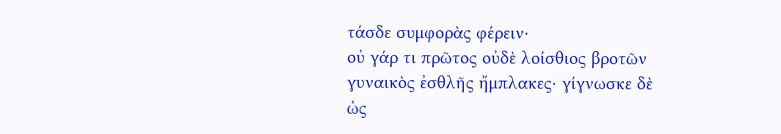τάσδε συμφορὰς φέρειν·
οὐ γάρ τι πρῶτος οὐδὲ λοίσθιος βροτῶν
γυναικὸς ἐσθλῆς ἤμπλακες· γίγνωσκε δὲ
ὡς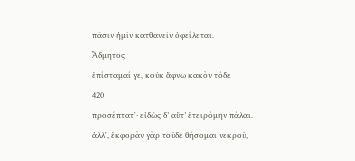πᾶσιν ἡμῖν κατθανεῖν ὀφείλεται.
Ἄδμητος
ἐπίσταμαί γε, κοὐκ ἄφνω κακὸν τόδε
420
προσέπτατʼ· εἰδὼς δ’ αὔτ’ ἐτειρόμην πάλαι.
ἀλλʼ, ἐκφορὰν γὰρ τοῦδε θήσομαι νεκροῦ,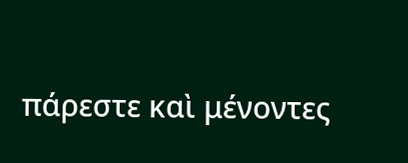πάρεστε καὶ μένοντες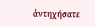ἀντηχήσατε